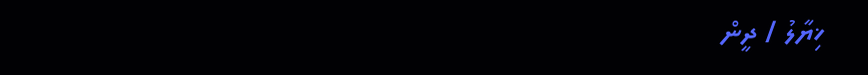ޚިޔާލު / ދީން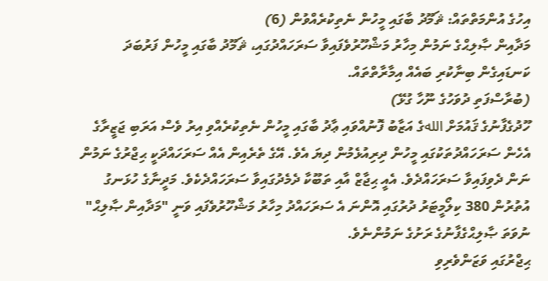އިހުގެ އުންމަތްތައް: ޘަމޫދު ބާގައި މީހުން ނެތިކުރެއްވުން (6)
މަދާއިން ޞާލިޙްގެ ނަމުން މިހާރު މަޝްހޫރުވެފައިވާ ސަރަހައްދުގައި، ޘަމޫދު ބާގައި މީހުން ފަރުބަދަ ކަނޑައިގެން ބިނާކުރި ބައެއް އިމާރާތްތައް.
(ބުރާސްފަތި ދުވަހުގެ ނޫހާ ގުޅޭ)
ހޫދުގެފާނުގެ ޤައުމަށް اللهގެ އަޒާބު ފޮނުއްވައި ޢާދު ބާގައި މީހުން ނެތިކުރެއްވި އިރު ވެސް އަރަބި ޖަޒީރާގެ އެހެން ސަރަހައްދުތަކުގައި މީހުން ދިރިއުޅެމުން ދިޔަ އެވެ. އޭގެ ތެރެއިން އެއް ސަރަހައްދަކީ ޙިޖްރުގެ ނަމުން ނަން ދެވިފައިވާ ސަރަހައްދެވެ. އެއީ ޙިޖާޒް އާއި ތަބޫކާ ދެމެދުގައިވާ ސަރަހައްދެކެވެ. މަދީނާގެ ހުޅަނގު އުތުރުން 380 ކިލޯމީޓަރު ދުރުގައި އޮންނަ އެ ސަރަހައްދު މިހާރު މަޝްހޫރުވެފައި ވަނީ "މަދާއިން ޞާލިޙް" ނުވަތަ ޞާލިޙްގެފާނުގެ ރަށުގެ ނަމުންނެވެ.
ޙިޖްރުގައި ވަޒަންވެރިވި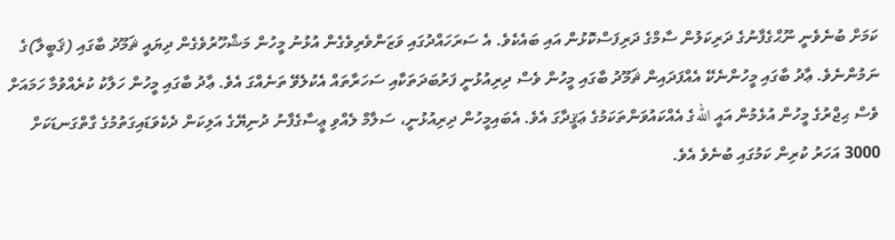ކަމަށް ބުނެވެނީ ނޫޙްގެފާނުގެ ދަރިކަލުން ސާމްގެ ދަރިފަސްކޮޅުން އައި ބައެކެވެ. އެ ސަރަހައްދުގައި ވަޒަންވެރިވެގެން އުޅުނު މީހުން މަޝްހޫރުވެގެން ދިޔައީ ޘަމޫދު ބާގައި (ޤަބީލާ)ގެ ނަމުންނެވެ. ޢާދު ބާގައި މީހުންނެކޭ އެއްފަދައިން ޘަމޫދު ބާގައި މީހުން ވެސް ދިރިއުޅުނީ ފަރުބަދަތަކާއި ސަހަރާތައް އެކުލެވޭ ތަނެއްގަ އެވެ. ޢާދު ބާގައި މީހުން ހަލާކު ކުރެއްވުމާ ހަމައަށް ވެސް ޙިޖްރުގެ މީހުން އުޅެމުން އައީ اللهގެ އެއްކައުވަންތަކަމުގެ ޢަޤީދާގަ އެވެ. އެބައިމީހުން ދިރިއުޅުނީ، ސަލާމް ލެއްވި ޢީސާގެފާނު ދުނިޔޭގެ އަލިކަން ދެކެވަޑައިގަތުމުގެ ގާތްގަނޑަކަށް 3000 އަހަރު ކުރިން ކަމުގައި ބުނެވެ އެވެ.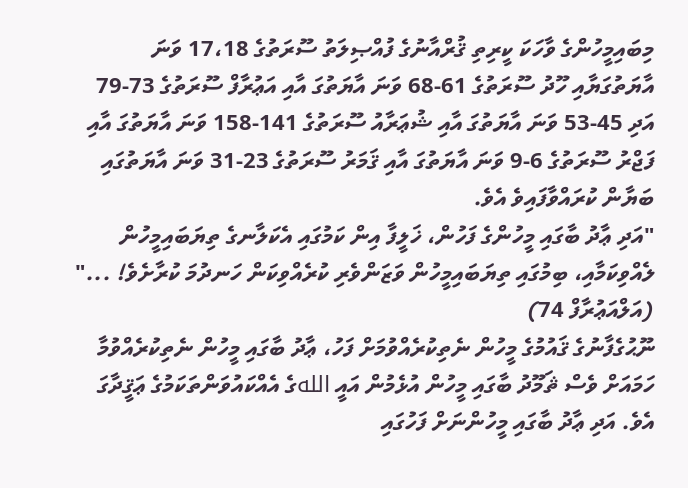މިބައިމީހުންގެ ވާހަކަ ކީރިތި ޤުރްއާނުގެ ފުއްޞިލަތު ސޫރަތުގެ 17،18 ވަނަ އާޔަތުގަޔާއި ހޫދު ސޫރަތުގެ 61-68 ވަނަ އާޔަތުގަ އާއި އަޢުރާފް ސޫރަތުގެ 73-79 އަދި 45-53 ވަނަ އާޔަތުގަ އާއި ޝުޢަރާއު ސޫރަތުގެ 141-158 ވަނަ އާޔަތުގަ އާއި ފަޖްރު ސޫރަތުގެ 6-9 ވަނަ އާޔަތުގަ އާއި ޤަމަރު ސޫރަތުގެ 23-31 ވަނަ އާޔަތުގައި ބަޔާން ކުރައްވާފައިވެ އެވެ.
"އަދި ޢާދު ބާގައި މީހުންގެ ފަހުން، ޚަލީފާ އިން ކަމުގައި އެކަލާނގެ ތިޔަބައިމީހުން ލެއްވިކަމާއި، ބިމުގައި ތިޔަބައިމީހުން ވަޒަންވެރި ކުރެއްވިކަން ހަނދުމަ ކުރާށެވެ! ..." (އަލްއަޢުރާފް 74)
ނޫޙުގެފާނުގެ ޤައުމުގެ މީހުން ނެތިކުރެއްވުމަށް ފަހު، ޢާދު ބާގައި މީހުން ނެތިކުރެއްވުމާ ހަމައަށް ވެސް ޘަމޫދު ބާގައި މީހުން އުޅެމުން އައީ اللهގެ އެއްކައުވަންތަކަމުގެ ޢަޤީދާގަ އެވެ. އަދި ޢާދު ބާގައި މީހުންނަށް ފަހުގައި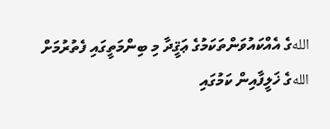اللهގެ އެއްކައުވަންތަކަމުގެ ޢަޤީދާ މި ބިންމަތީގައި ފެތުރުމަށް اللهގެ ޚަލީފާއިން ކަމުގައި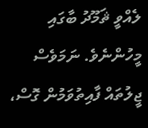ލެއްވީ ޘަމޫދު ބާގައި މީހުންނެވެ. ނަމަވެސް ޖީލުތައް ފާއިތުވަމުން ގޮސް،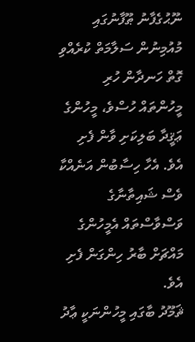ނޫޙުގެފާނު ޠޫފާނުގައި މުއުމިނުން ސަލާމަތް ކުރެއްވި ގޮތް ހަނދާން ހުރި މީހުންތައް ހުސްވެ، މީހުންގެ ޢަޤީދާ ބަލިކަށި ވާން ފެށި އެވެ. އެހާ ހިސާބުން އަނެއްކާ ވެސް ޝައިތާނާގެ ވަސްވާސްތައް އެމީހުންގެ މައްޗަށް ބާރު ހިންގަން ފެށި އެވެ.
ޘަމޫދު ބާގައި މީހުންނަކީ ޢާދު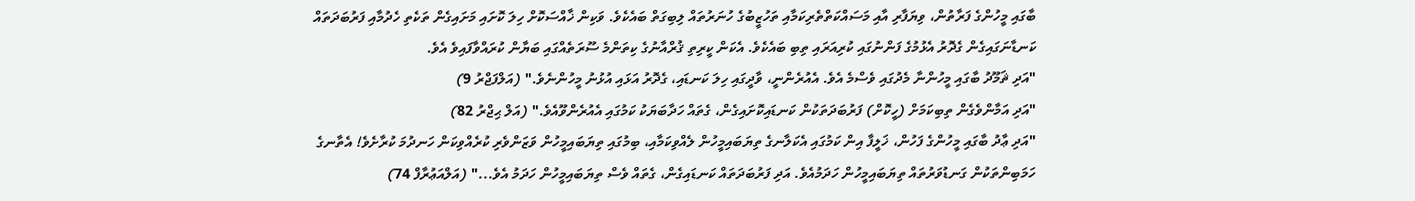ބާގައި މީހުންގެ ފަރާތުން، ވިޔަފާރި އާއި މަސައްކަތްތެރިކަމާއި ތަހުޒީބުގެ ހުނަރުތައް ލިބިގަތް ބައެކެވެ. ވަކިން ޚާއްސަކޮށް ހިލަ ކޮށައި މަށައިގެން ތަކެތި ހެދުމާއި ފަރުބަދަތައް ކަނޑާނަގައިގެން ގެދޮރު އެޅުމުގެ ފަންނުގައި ކުރިއަރައި ތިބި ބައެކެވެ. އެކަން ކީރިތި ޤުރްއާނުގެ ކިތަންމެ ސޫރަތެއްގައި ބަޔާން ކުރައްވާފައިވެ އެވެ.
"އަދި ޘަމޫދު ބާގައި މީހުންނާ މެދުގައި ވެސްމެ އެވެ. އެއުރެންނީ، ވާދީގައި ހިލަ ކަނޑައި، ގެދޮރު އަޅައި އުޅުނު މީހުންނެވެ." (އަލްފަޖްރު 9)
"އަދި އަމާންވެގެން ތިބިކަމަށް (ހީކޮށް) ފަރުބަދަތަކުން ކަނޑައިކޮށައިގެން، ގެތައް ހަދާބަޔަކު ކަމުގައި އެއުރެންވޫއެވެ." (އަލް ޙިޖްރު 82)
"އަދި ޢާދު ބާގައި މީހުންގެ ފަހުން، ޚަލީފާ އިން ކަމުގައި އެކަލާނގެ ތިޔަބައިމީހުން ލެއްވިކަމާއި، ބިމުގައި ތިޔަބައިމީހުން ވަޒަންވެރި ކުރެއްވިކަން ހަނދުމަ ކުރާށެވެ! އެތާނގެ ހަމަބިންތަކުން ގަނޑުވަރުތައް ތިޔަބައިމީހުން ހަދަމުއެވެ. އަދި ފަރުބަދަތައް ކަނޑައިގެން، ގެތައް ވެސް ތިޔަބައިމީހުން ހަދަމު އެވެ..." (އަލްއަޢުރާފް 74)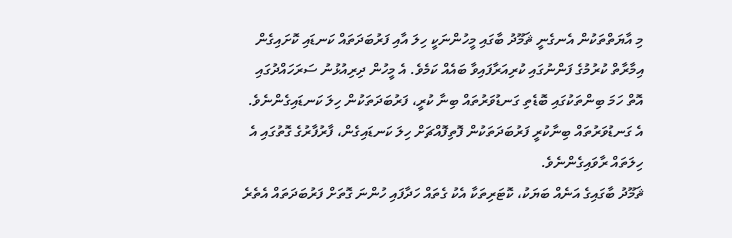މި އާޔަތްތަކުން އެނގެނީ ޘަމޫދު ބާގައި މީހުންނަކީ ހިލަ އާއި ފަރުބަދަތައް ކަނޑައި ކޮށައިގެން އިމާރާތް ކުރުމުގެ ފަންނުގައި ކުރިއަރާފައިވާ ބައެއް ކަމެވެ. އެ މީހުން ދިރިއުޅުނު ސަރަހައްދުގައި އޮތް ހަމަ ބިންތަކުގައި ބޮޑެތި ގަނޑުވަރުތައް ބިނާ ކުރީ، ފަރުބަދަތަކުން ހިލަ ކަނޑައިގެންނެވެ. އެ ގަނޑުވަރުތައް ބިނާކުރީ ފަރުބަދަތަކުން ފޮތިފޮއްޗަށް ހިލަ ކަނޑައިގެން، ފާރުފާރުގެ ގޮތުގައި އެ ހިލަތައް ރާވައިގެންނެވެ.
ޘަމޫދު ބާގައިގެ އަނެއް ބަޔަކު، ކޮޓަރިތަކާ އެކު ގެތައް ހަދާފައި ހުންނަ ގޮތަށް ފަރުބަދަތައް އެތެރެ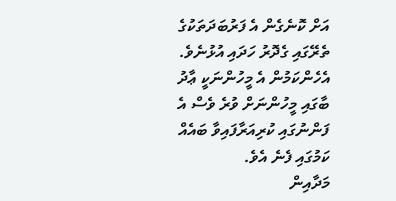އަށް ކޮނެގެން އެ ފަރުބަދަތަކުގެ ތެރޭގައި ގެދޮރު ހަދައި އުޅުނެވެ. އެހެންކަމުން އެ މީހުންނަކީ ޢާދު ބާގައި މީހުންނަށް ވުރެ ވެސް އެ ފަންނުގައި ކުރިއަރާފައިވާ ބައެއް ކަމުގައި ފެނެ އެވެ.
މަދާއިން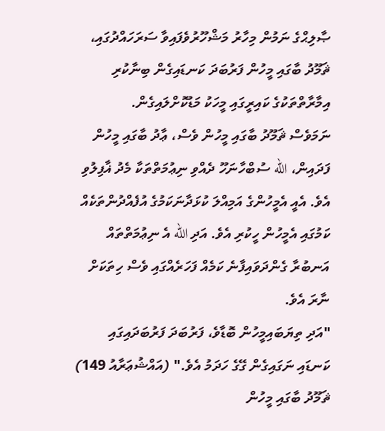ޞާލިޙްގެ ނަމުން މިހާރު މަޝްހޫރުވެފައިވާ ސަރަހައްދުގައި، ޘަމޫދު ބާގައި މީހުން ފަރުބަދަ ކަނޑައިގެން ބިނާކުރި އިމާރާތްތަކުގެ ކައިރީގައި މީހަކު މަޑުކޮށްލައިގެން.
ނަމަވެސް ޘަމޫދު ބާގައި މީހުން ވެސް، ޢާދު ބާގައި މީހުން ފަދައިން، الله ސުބްހާނަހޫ ދެއްވި ނިޢުމަތްތަކާ މެދު ޣާފިލުވި އެވެ. އެއީ އެމީހުންގެ އަމިއްލަ ކުޅަދާނަކަމުގެ އުފެއްދުންތަކެއް ކަމުގައި އެމީހުން ހީކުރި އެވެ. އަދި الله އެ ނިޢުމަތްތައް އަނބުރާ ގެންދަވައިފާނެ ކަމެއް ފަހަރެއްގައި ވެސް ހިތަކަށް ނާރަ އެވެ.
"އަދި ތިޔަބައިމީހުން ބޮޑާވެ، ފަރުބަދަ ފަރުބަދައިގައި ކަނޑައި ނަގައިގެން ގޭގެ ހަދަމު އެވެ." (އައްޝުޢަރާއު 149)
ޘަމޫދު ބާގައި މީހުން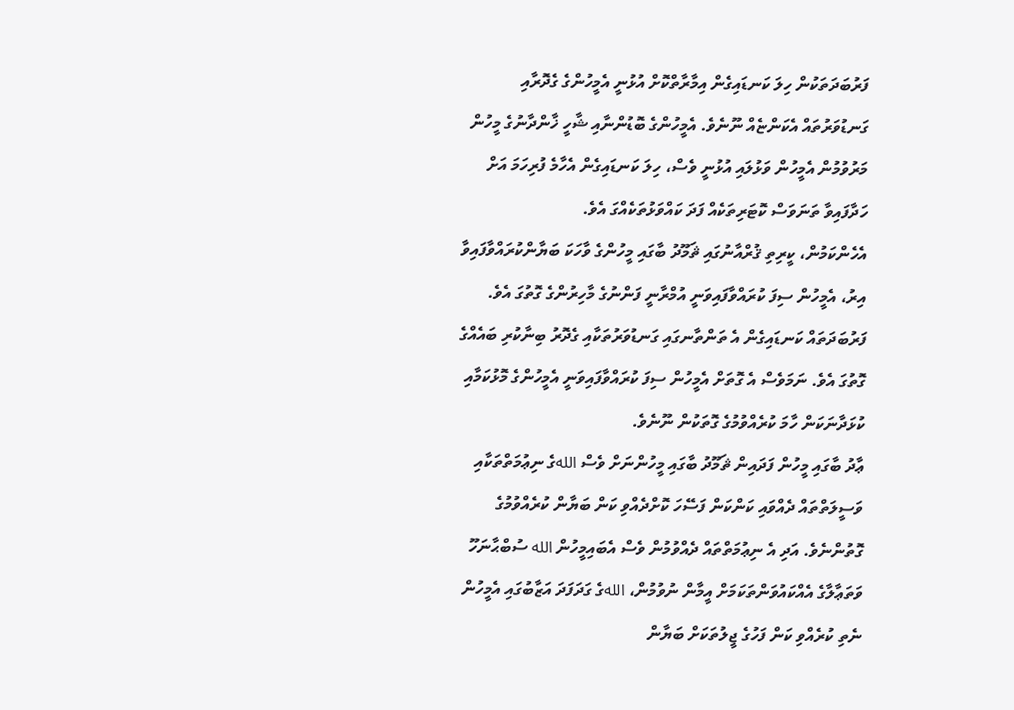ފަރުބަދަތަކުން ހިލަ ކަނޑައިގެން އިމާރާތްކޮށް އުޅުނީ އެމީހުންގެ ގެދޮރާއި ގަނޑުވަރުތައް އެކަންޏެއް ނޫނެވެ. އެމީހުންގެ ބޮޑުންނާއި ޝާހީ ޚާންދާނުގެ މީހުން މަރުވުމުން އެމީހުން ވަޅުލައި އުޅުނީ ވެސް، ހިލަ ކަނޑައިގެން އެހާމެ ފުރިހަމަ އަށް ހަދާފައިވާ ތަނަވަސް ކޮޓަރިތަކެއް ފަދަ ކައްވަޅުތަކެއްގަ އެވެ.
އެހެންކަމުން، ކީރިތި ޤުރްއާނުގައި ޘަމޫދު ބާގައި މީހުންގެ ވާހަކަ ބަޔާންކުރައްވާފައިވާ އިރު، އެމީހުން ސިފަ ކުރައްވާފައިވަނީ އުމްރާނީ ފަންނުގެ މާހިރުންގެ ގޮތުގަ އެވެ. ފަރުބަދަތައް ކަނޑައިގެން އެ ތަންތާނގައި ގަނޑުވަރުތަކާއި ގެދޮރު ބިނާކުރި ބައެއްގެ ގޮތުގަ އެވެ. ނަމަވެސް އެ ގޮތަށް އެމީހުން ސިފަ ކުރައްވާފައިވަނީ އެމީހުންގެ މޮޅުކަމާއި ކުޅަދާނަކަން ހާމަ ކުރެއްވުމުގެ ގޮތަކުން ނޫނެވެ.
ޢާދު ބާގައި މީހުން ފަދައިން ޘަމޫދު ބާގައި މީހުންނަށް ވެސް اللهގެ ނިޢުމަތްތަކާއި ވަސީލަތްތައް ދެއްވައި ކަންކަން ފަސޭހަ ކޮށްދެއްވި ކަން ބަޔާން ކުރެއްވުމުގެ ގޮތުންނެވެ. އަދި އެ ނިޢުމަތްތައް ދެއްވުމުން ވެސް އެބައިމީހުން الله ސުބްޙާނަހޫ ވަތަޢާލާގެ އެއްކައުވަންތަކަމަށް އީމާން ނުވުމުން، اللهގެ ގަދަފަދަ އަޒާބުގައި އެމީހުން ނެތި ކުރެއްވި ކަން ފަހުގެ ޖީލުތަކަށް ބަޔާން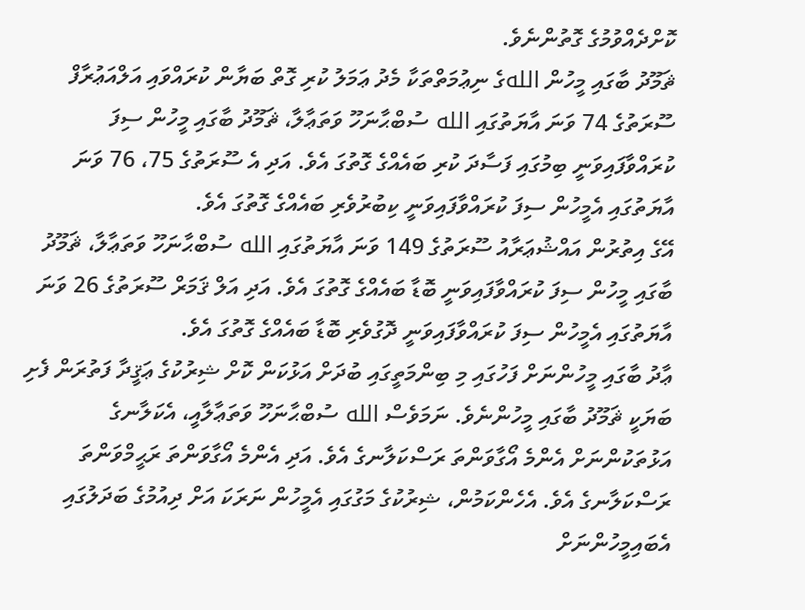ކޮށްދެއްވުމުގެ ގޮތުންނެވެ.
ޘަމޫދު ބާގައި މީހުން اللهގެ ނިޢުމަތްތަކާ މެދު ޢަމަލު ކުރި ގޮތް ބަޔާން ކުރައްވައި އަލްއަޢުރާފް ސޫރަތުގެ 74 ވަނަ އާޔަތުގައި الله ސުބްޙާނަހޫ ވަތަޢާލާ، ޘަމޫދު ބާގައި މީހުން ސިފަ ކުރައްވާފައިވަނީ ބިމުގައި ފަސާދަ ކުރި ބައެއްގެ ގޮތުގަ އެވެ. އަދި އެ ސޫރަތުގެ 75، 76 ވަނަ އާޔަތުގައި އެމީހުން ސިފަ ކުރައްވާފައިވަނީ ކިބުރުވެރި ބައެއްގެ ގޮތުގަ އެވެ.
އޭގެ އިތުރުން އައްޝުޢަރާއު ސޫރަތުގެ 149 ވަނަ އާޔަތުގައި الله ސުބްޙާނަހޫ ވަތަޢާލާ، ޘަމޫދު ބާގައި މީހުން ސިފަ ކުރައްވާފައިވަނީ ބޮޑާ ބައެއްގެ ގޮތުގަ އެވެ. އަދި އަލް ޤަމަރް ސޫރަތުގެ 26 ވަނަ އާޔަތުގައި އެމީހުން ސިފަ ކުރައްވާފައިވަނީ ދޮގުވެރި ބޮޑާ ބައެއްގެ ގޮތުގަ އެވެ.
ޢާދު ބާގައި މީހުންނަށް ފަހުގައި މި ބިންމަތީގައި ބުދަށް އަޅުކަން ކޮށް ޝިރުކުގެ ޢަޤީދާ ފަތުރަން ފެށި ބަޔަކީ ޘަމޫދު ބާގައި މީހުންނެވެ. ނަމަވެސް الله ސުބްޙާނަހޫ ވަތަޢާލާއީ، އެކަލާނގެ އަޅުތަކުންނަށް އެންމެ އޯގާވަންތަ ރަސްކަލާނގެ އެވެ. އަދި އެންމެ އޯގާވަންތަ ރަޙީމްވަންތަ ރަސްކަލާނގެ އެވެ. އެހެންކަމުން، ޝިރުކުގެ މަގުގައި އެމީހުން ނަރަކަ އަށް ދިއުމުގެ ބަދަލުގައި އެބައިމީހުންނަށް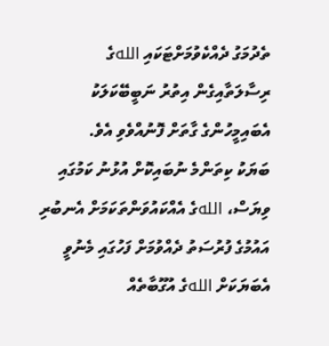ތެދުމަގު ދެއްކެވުމަށްޓަކައި اللهގެ ރިސާލަތާއިގެން އިތުރު ނަބީބޭކަލަކު އެބައިމީހުންގެ ގާތަށް ފޮނުއްވެވި އެވެ.
ބަޔަކު ކިތަންމެ ނުބައިކޮށް އުޅުނު ކަމުގައި ވިޔަސް، اللهގެ އެއްކައުވަންތަކަމަށް އެނބުރި އައުމުގެ ފުރުސަތު ދެއްވުމަށް ފަހުގައި މެނުވީ އެބަޔަކަށް اللهގެ އުގޫބާތެއް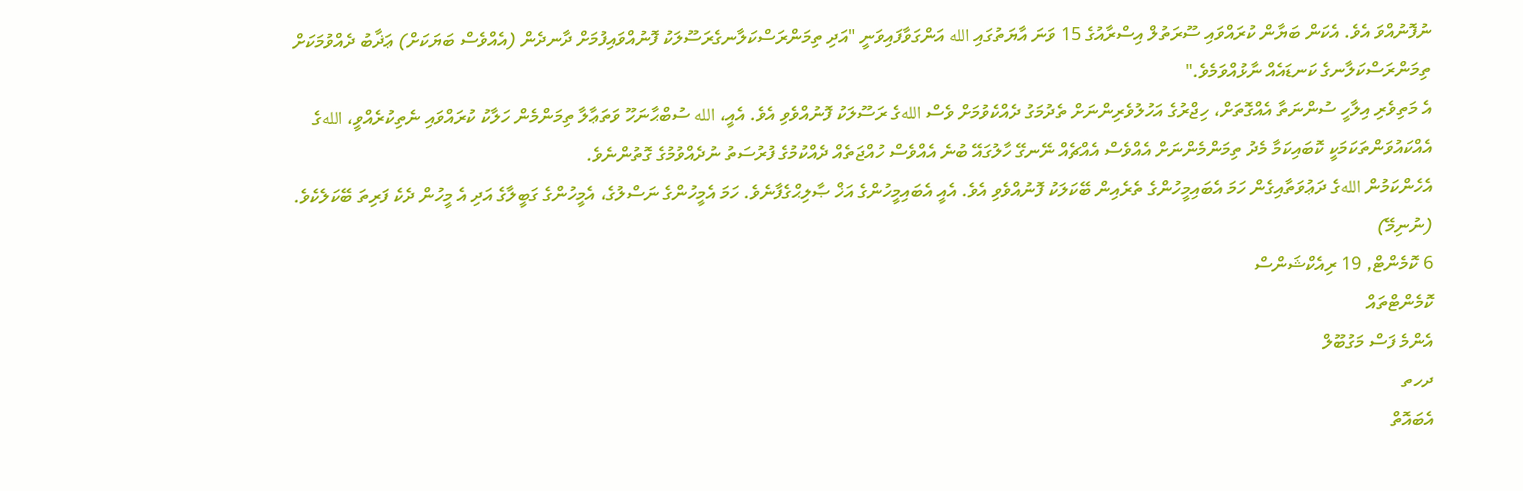ނުފޮނުއްވަ އެވެ. އެކަން ބަޔާން ކުރައްވައި ސޫރަތުލް އިސްރާއުގެ 15 ވަނަ އާޔަތުގައި الله އަންގަވާފައިވަނީ "އަދި ތިމަންރަސްކަލާނގެރަސޫލަކު ފޮނުއްވައިފުމަށް ދާނދެން (އެއްވެސް ބަޔަކަށް) ޢަޛާބު ދެއްވުމަކަށް ތިމަންރަސްކަލާނގެ ކަނޑައެއް ނާޅުއްވަމެވެ."
އެ މަތިވެރި އިލާހީ ސުންނަތާ އެއްގޮތަށް، ހިޖްރުގެ އަހުލުވެރިންނަށް ތެދުމަގު ދެއްކެވުމަށް ވެސް اللهގެ ރަސޫލަކު ފޮނުއްވެވި އެވެ. އެއީ، الله ސުބްޙާނަހޫ ވަތަޢާލާ ތިމަންމެން ހަލާކު ކުރައްވައި ނެތިކުރެއްވީ، اللهގެ އެއްކައުވަންތަކަމަކީ ކޮބައިކަމާ މެދު ތިމަންމެންނަށް އެއްވެސް އެއްޗެއް ނޭނގޭ ހާލުގައޭ ބުނެ އެއްވެސް ހުއްޖަތެއް ދެއްކުމުގެ ފުރުސަތު ނުދެއްވުމުގެ ގޮތުންނެވެ.
އެހެންކަމުން اللهގެ ދަޢުވަތާއިގެން ހަމަ އެބައިމީހުންގެ ތެރެއިން ބޭކަލަކު ފޮނުއްވެވި އެވެ. އެއީ އެބައިމީހުންގެ އަޚް ޞާލިޙްގެފާނެވެ. ހަމަ އެމީހުންގެ ނަސްލުގެ، އެމީހުންގެ ގަބީލާގެ އަދި އެ މީހުން ދެކެ ފަރިތަ ބޭކަލެކެވެ.
(ނުނިމޭ)
6 ކޮމެންޓް, 19 ރިއެކްޝަންސް
ކޮމެންޓްތައް
އެންމެ ފަސް މަގުބޫލް
ދހތ
އެބައޮތް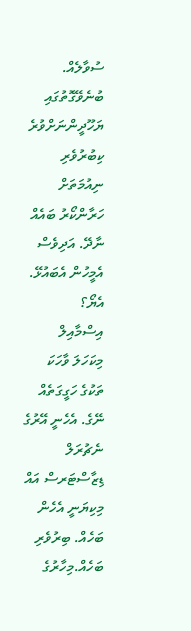ސުވާލެއް. ބުނެވޭގޮތުގައި ޔަހޫދީންނަށްވުރެ ކިބުރުވެރި ނިއުމަތަށް ހަރާންކޯރު ބައެއް ނާދޭ. އަދިވެސް އެމީހުން އެބައުޅޭ. އެޔޯ؟
އިސްމާއިލް
މިކަހަލަ ވާހަކަ ތަކުގެ ހަގީގަތެއް ނޭގެ. އެހެނީ އޭރުގެ ނެޗުރަލް ޑިޒާސްޓަރސް އައް މިކިޔަނީ އެހެން ބަހެއް. ބިރުވެރި ބަހެއް.މިހާރުގެ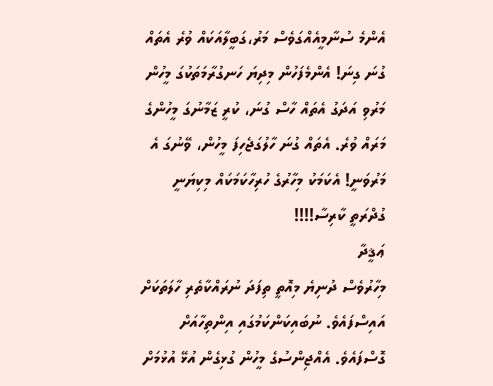އެންމެ ސުނާމީއެއްގަވެސް މަރު،ގަބީލާއަކައް ވުރެ އެތައް ގުނަ ގިނަ! އެންމެފަހުން މިދިޔަ ހަނގުރާމަތަކުގަ މީހުން މަރުވި އަދަގު އެތައް ހާސް ގުނަ، ކުރީ ޒަމާނުގަ މީހުންގެ މަރައް ވުރެ. އެތައް ގުނަ ހާލުގަޖެހިފަ މީހުން، ވޭނުގަ އެ މަރުވަނީ! އެކަމަކު މިހާރުގެ ހުރިހާކަމަކައް މިކިޔަނީ ގުދްރަތީ ކާރިސާ!!!!
ޢަޤީދާ
މިހާރުވެސް ދުނިޔެ މިއޮތީ ތިފަދަ ނުރައްކާތެރި ހާލަތަކަށް އައިސްފައެވެ. ނުބައިކަންކަމުގައި އިންތިހާއަށް ގޮސްފައެވެ. އެއްޖިންސުގެ މީހުން ގުޅިގެން އުޅޭ އުޅުމަށް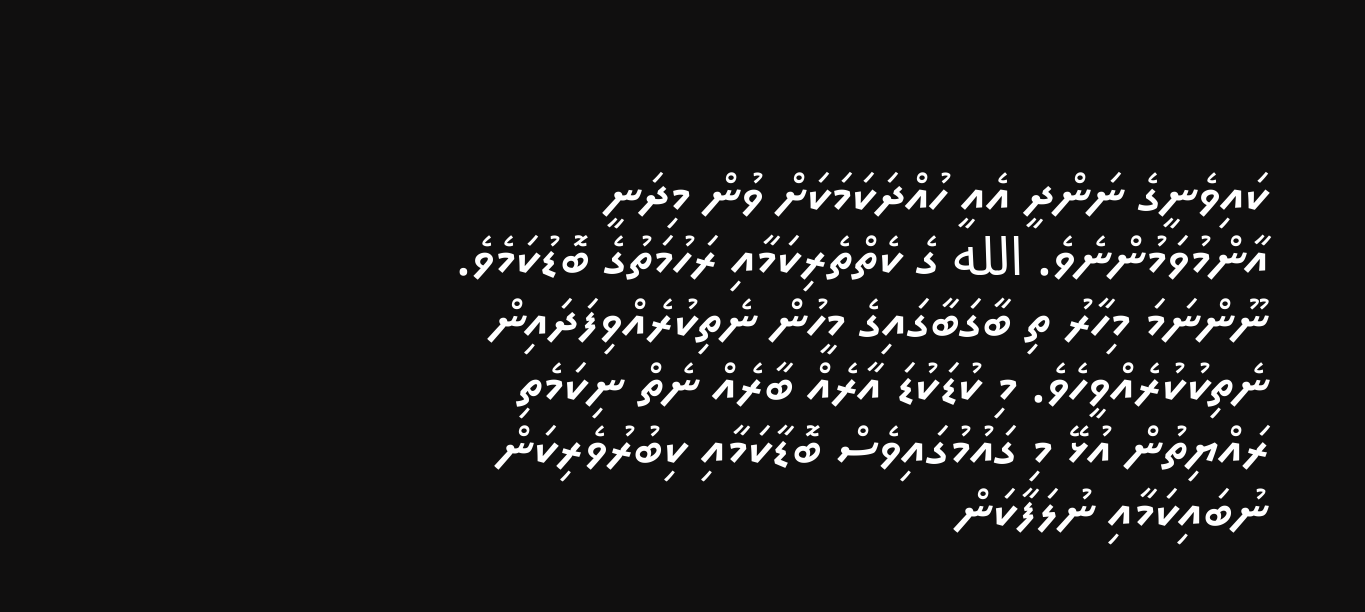ކައިވެނީގެ ނަންދީ އެއީ ހުއްދަކަމަކަށް ވުން މިދަނީ އާންމުވަމުންނެވެ. الله ގެ ކެތްތެރިކަމާއި ރަހުމަތުގެ ބޮޑުކަމެވެ. ނޫންނަމަ މިހާރު ތި ބާގަބާގައިގެ މީހުން ނެތިކުރެއްވިފަދައިން ނެތިކުކުރެއްވީހެވެ. މި ކުޑަކުޑަ އާރެއް ބާރެއް ނެތް ނިކަމެތި ރައްޔިތުން އުޅޭ މި ގައުމުގައިވެސް ބޮޑާކަމާއި ކިބުރުވެރިކަން ނުބައިކަމާއި ނުލަފާކަން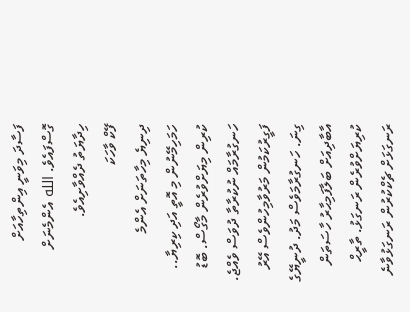ފަސާދަ މިވަނީ އިންތިހާއަށް ގޮސްފައެވެ. الله އެންމެނަށް ހިދާޔަތު ދެއްވާށިއެވެ.
ފޭކް ވާހަކަ
ދިނިޔެ މިހާތަނަށް އެންމެ ހަމަހިމޭނުން މި އޮތީ އަދި ކިރިޔާ.. ކުރިން މިޔަށްވުރެން މާގޯސް. ބޮޑު ހަނގުރާމައް ނުކުރާތާ ދުވަސް ވެއްޖެ. ފަގީރުކަމުން މަރުވާމިހުންވެސް އޭރު ގިނަ. ހަނގުރާމަވެސް މަދު. ދުނީޔޭގެ އާބާދިއަށް ބަލާފަމިޙާރު ހާސަތަން ކުރިޔަށްވުރެން ރަނގަޅު. ތާރީޙް ރަނގަޅަށް ޗެކްކުރުން ރަނގަޅުވާނެ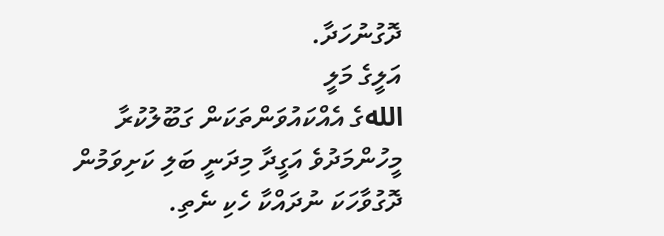ދޮގުނުހަދާ.
އަލީގެ މަލީ
اللهގެ އެއްކައުވަންތަކަން ގަބޫލުކުރާ މީހުންމަދުވެ އަގީދާ މިދަނީ ބަލި ކަށިވަމުން
ދޮގުވާހަކަ ނުދައްކާ ހެކި ނެތި.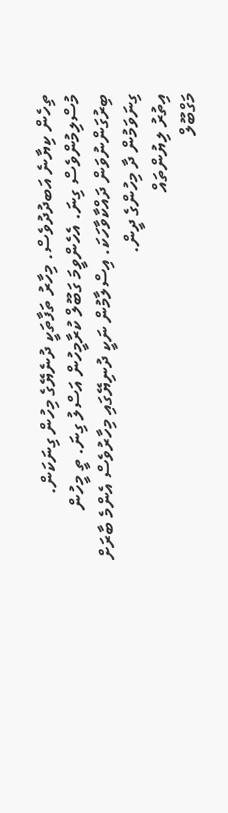ތިހެން ކިޔާނެ އަބދުދުވެސް. މިހާރު ތަފާތަކީ ދުނެޔޭގެ މިހުން ގިނަކަން. މުސްލިމުންވެސް ގިނަ. އެހެންވީމަ ގަބޫލް ކުރާމީހުން އަސްލު ގިނަ. ތީ މީހުން ބިރުގަންނުވަން ދައްކާވާހަކަ. އިސްލާމުން ނަކީ ދުނިޔޭގައި މިހާރުވެސް އެންމެ ބާރަށް ގިނަވަމުން ދާ މިހުންގެ ދީން.
އިތުރު ލިޔުންތައް
މަގްބޫލް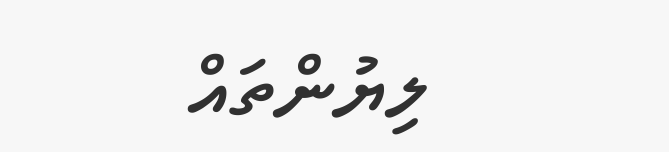ލިޔުންތައް